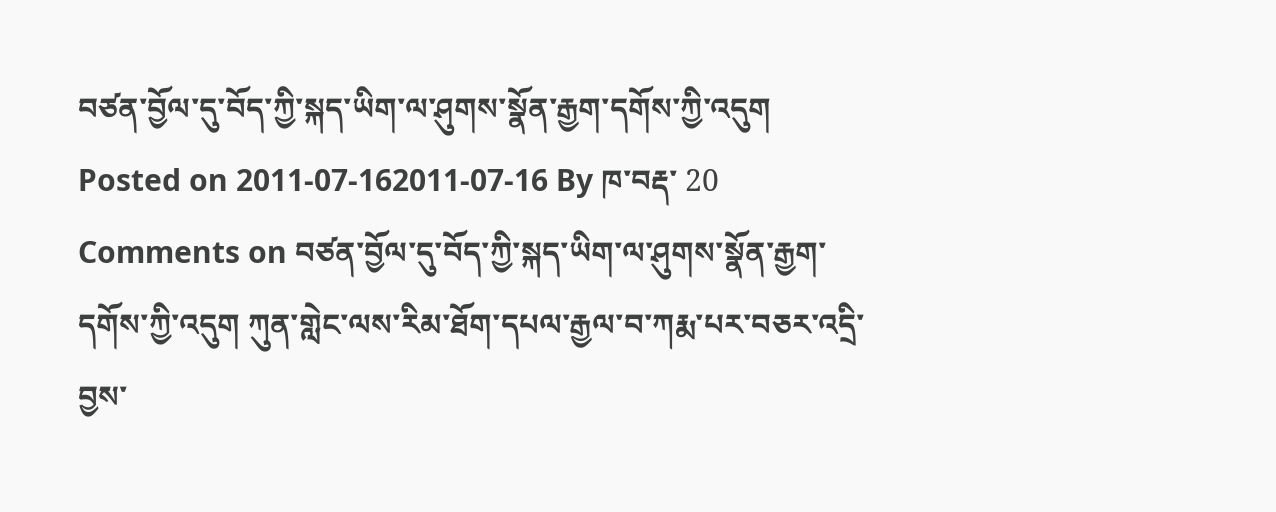བཙན་བྱོལ་དུ་བོད་ཀྱི་སྐད་ཡིག་ལ་ཤུགས་སྣོན་རྒྱག་དགོས་ཀྱི་འདུག Posted on 2011-07-162011-07-16 By ཁ་བརྡ་ 20 Comments on བཙན་བྱོལ་དུ་བོད་ཀྱི་སྐད་ཡིག་ལ་ཤུགས་སྣོན་རྒྱག་དགོས་ཀྱི་འདུག ཀུན་གླེང་ལས་རིམ་ཐོག་དཔལ་རྒྱལ་བ་ཀརྨ་པར་བཅར་འདྲི་བྱས་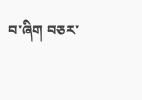བ་ཞིག བཅར་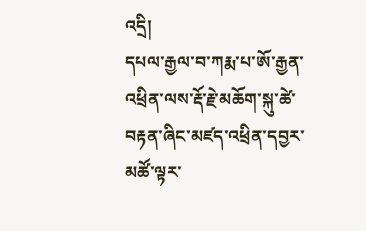འདྲི།
དཔལ་རྒྱལ་བ་ཀརྨ་པ་ཨོ་རྒྱན་འཕྲིན་ལས་རྡོ་རྗེ་མཆོག་སྐུ་ཚེ་བརྟན་ཞིང་མཛད་འཕྲིན་དབྱར་མཚོ་ལྟར་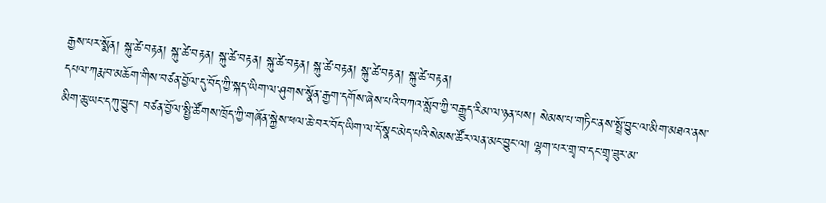རྒྱས་པར་སྨོན། སྐུ་ཚེ་བརྟན། སྐུ་ཚེ་བརྟན། སྐུ་ཚེ་བརྟན། སྐུ་ཚེ་བརྟན། སྐུ་ཚེ་བརྟན། སྐུ་ཚེ་བརྟན། སྐུ་ཚེ་བརྟན།
དཔལ་ཀརྨ་བ་མཆོག་གིས་བཙན་བྱོལ་དུ་བོད་ཀྱི་སྐད་ཡིག་ལ་ཤུགས་སྣོན་རྒྱག་དགོས་ཞེས་པའི་བཀའ་སློབ་ཀྱི་བརྒྱུད་རིམ་ལ་ཉན་པས། སེམས་པ་གཏིང་ནས་སྤྲོ་བྱུང་ལ་མིག་མཐའ་ནས་མིག་ཆུ་ཡང་དཀུ་བྱུང་། བཙན་བྱོལ་སྤྱི་ཚོགས་ཁྲོད་ཀྱི་གཞོན་སྐྱེས་ཕལ་ཆེ་བར་བོད་ཡིག་ལ་དོ་སྣང་མེད་པའི་སེམས་ཚོར་ལན་མང་བྱུང་ལ། ལྷག་པར་གྲྭ་བ་དང་གྲྭ་ཟུར་མ་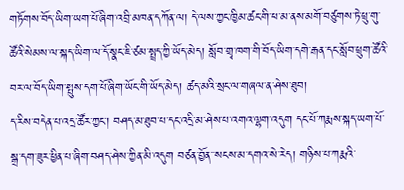གཏོགས་བོད་ཡིག་ཡག་པོ་ཞིག་འབྲི་མཁན་དཀོན་ལ། དེ་ལས་ཀྱང་ཁྱིམ་ཚང་གི་ཕ་མ་ནས་མགོ་བཙུགས་ཏེ་ཕྲུ་གུ་ཚོའི་སེམས་ལ་སྐད་ཡིག་ལ་དོ་སྣང་ཇི་ཙམ་སྤྲད་ཀྱི་ཡོད་མེད། སློབ་གྲྭ་ཁག་གི་བོད་ཡིག་དགེ་རྒན་དང་སློབ་ཕྲུག་ཚོའི་བར་ལ་བོད་ཡིག་སྤུས་དག་པོ་ཞིག་ཡོང་གི་ཡོད་མེད། ཚད་མའི་སྲང་ལ་གཞལ་ན་ཤེས་ཐུབ།
ད་རིས་བདེན་པ་འདྲ་ཚོར་ཀྱང་། བཤད་མ་ཐུབ་པ་དང་འདྲི་མ་ཤེས་པ་འགའ་ལྷག་འདུག དང་པོ་ཀརྨས་སྐད་ཡག་པོ་སྒྲ་དག་ཟུར་ཕྱིན་པ་ཞིག་བཤད་ཤེས་ཀྱིན་མི་འདུག བཙན་བྱོན་་སངས་མ་དགའ་སེ་རེད། གཉིས་པ་ཀརྨའི་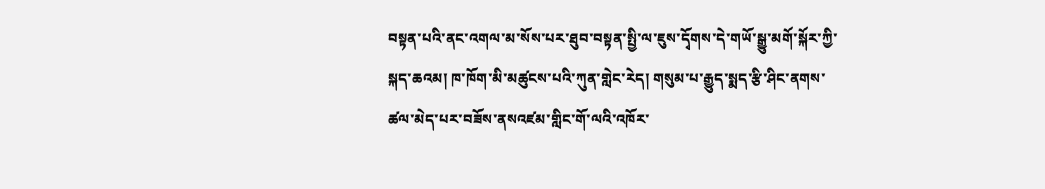བསྟན་པའི་ནང་འགལ་མ་སོས་པར་ཐུབ་བསྟན་སྤྱི་ལ་ཇུས་དྭོགས་དེ་གཡོ་སྒྱུ་མགོ་སྐོར་ཀྱི་སྐད་ཆའམ། ཁ་ཁོག་མི་མཚུངས་པའི་ཀུན་གླེང་རེད། གསུམ་པ་རྒྱུད་སྨད་རྩི་ཤིང་ནགས་ཚལ་མེད་པར་བཟོས་ནསའཛམ་གླིང་གོ་ལའི་འཁོར་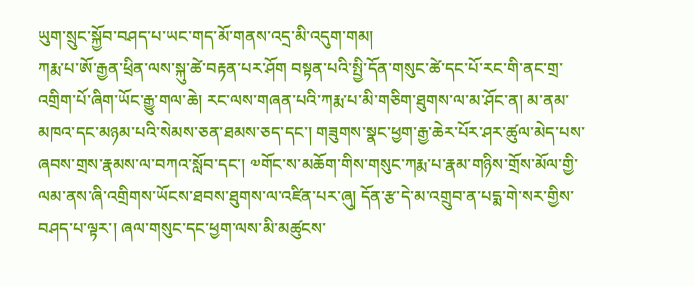ཡུག་སྲུང་སྐྱོབ་བཤད་པ་ཡང་གད་མོ་གནས་འདྲ་མི་འདུག་གམ།
ཀརྨ་པ་ཨོ་རྒྱན་ཕྲིན་ལས་སྐུ་ཚེ་བརྟན་པར་ཤོག བསྟན་པའི་སྤྱི་དོན་གསུང་ཚེ་དང་པོ་རང་གི་ནང་གྲ་འགྲིག་པོ་ཞིག་ཡོང་རྒྱུ་གལ་ཆེ། རང་ལས་གཞན་པའི་ཀརྨ་པ་མི་གཅིག་ཐུགས་ལ་མ་ཤོང་ན། མ་ནམ་མཁའ་དང་མཉམ་པའི་སེམས་ཅན་ཐམས་ཅད་དང་། གཟུགས་སྣང་ཕྱག་རྒྱ་ཆེར་པོར་ཤར་ཚུལ་མེད་པས་ཞབས་གྲས་རྣམས་ལ་བཀའ་སློབ་དང་། ༧གོང་ས་མཆོག་གིས་གསུང་ཀརྨ་པ་རྣམ་གཉིས་གྲོས་མོལ་གྱི་ལམ་ནས་ཞི་འགྲིགས་ཡོངས་ཐབས་ཐུགས་ལ་འཛིན་པར་ཞུ། དོན་རྩ་དེ་མ་འགྲུབ་ན་པདྨ་གེ་སར་གྱིས་བཤད་པ་ལྟར་། ཞལ་གསུང་དང་ཕྱག་ལས་མི་མཚུངས་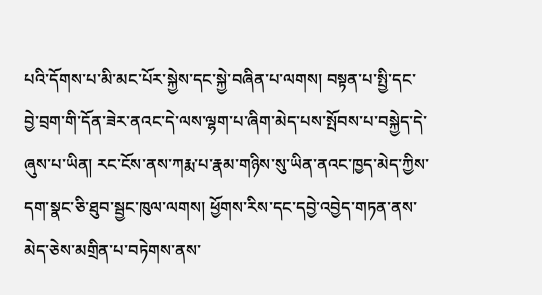པའི་དོགས་པ་མི་མང་པོར་སྐྱེས་དང་སྐྱེ་བཞིན་པ་ལགས། བསྟན་པ་སྤྱི་དང་བྱེ་བྲག་གི་དོན་ཟེར་ནའང་དེ་ལས་ལྷག་པ་ཞིག་མེད་པས་སྤོབས་པ་བསྐྱེད་དེ་ཞུས་པ་ཡིན། རང་ངོས་ནས་ཀརྨ་པ་རྣམ་གཉིས་སུ་ཡིན་ནའང་ཁྱད་མེད་ཀྱིས་དག་སྣང་ཅི་ཐུབ་སྦྱང་ཁུལ་ལགས། ཕྱོགས་རིས་དང་དབྱེ་འབྱེད་གཏན་ནས་མེད་ཅེས་མགྲིན་པ་བཏེགས་ནས་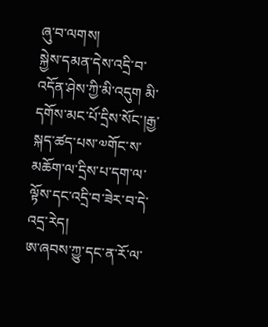ཞུ་བ་ལགས།
སྐྱེས་དམན་དེས་འདྲི་བ་འདོན་ཤེས་ཀྱི་མི་འདུག མི་དགོས་མང་པོ་དྲིས་སོང་།རྒྱ་སྐད་ཚད་པས་༧གོང་ས་མཆོག་ལ་དྲིས་པ་དག་ལ་ལྟོས་དང་འདྲི་བ་ཟེར་བ་དེ་འདྲ་རེད།
ཨ་ཞབས་ཀྱུ་དང་ན་རོ་ལ་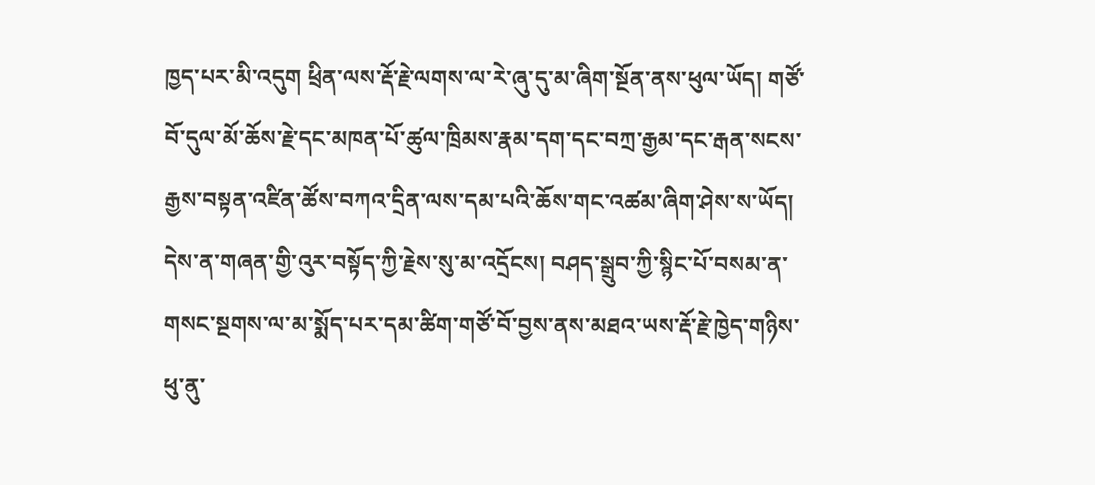ཁྱད་པར་མི་འདུག ཕྲིན་ལས་རྡོ་རྗེ་ལགས་ལ་རེ་ཞུ་དུ་མ་ཞིག་སྔོན་ནས་ཕུལ་ཡོད། གཙོ་བོ་དུལ་མོ་ཆོས་རྗེ་དང་མཁན་པོ་ཚུལ་ཁྲིམས་རྣམ་དག་དང་བཀྲ་རྒྱམ་དང་རྒན་སངས་རྒྱས་བསྟན་འཛིན་ཚོས་བཀའ་དྲིན་ལས་དམ་པའི་ཆོས་གང་འཚམ་ཞིག་ཤེས་ས་ཡོད། དེས་ན་གཞན་གྱི་འུར་བསྟོད་ཀྱི་རྗེས་སུ་མ་འདྲོངས། བཤད་སྒྲུབ་ཀྱི་སྙིང་པོ་བསམ་ན་གསང་སྔགས་ལ་མ་སྨོད་པར་དམ་ཚིག་གཙོ་བོ་བྱས་ནས་མཐའ་ཡས་རྡོ་རྗེ་ཁྱེད་གཉིས་ཕུ་ནུ་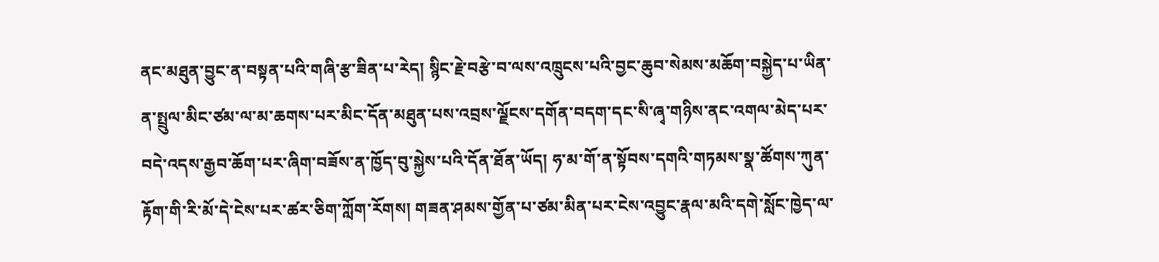ནང་མཐུན་བྱུང་ན་བསྟན་པའི་གཞི་རྩ་ཟིན་པ་རེད། སྙིང་རྗེ་བརྩེ་བ་ལས་འཁྲུངས་པའི་བྱང་ཆུབ་སེམས་མཆོག་བསྐྱེད་པ་ཡིན་ན་སྤྲུལ་མིང་ཙམ་ལ་མ་ཆགས་པར་མིང་དོན་མཐུན་པས་འབྲས་ལྗོངས་དགོན་བདག་དང་སི་ཞྭ་གཉིས་ནང་འགལ་མེད་པར་བདེ་འདས་རྒྱབ་ཆོག་པར་ཞིག་བཟོས་ན་ཁྱོད་བུ་སྐྱེས་པའི་དོན་ཐོན་ཡོད། ཧ་མ་གོ་ན་སྟོབས་དགའི་གཏམས་སྣ་ཚོགས་ཀུན་རྟོག་གི་རི་མོ་དེ་ངེས་པར་ཚར་ཅིག་ཀློག་རོགས། གཟན་ཤམས་གྱོན་པ་ཙམ་མིན་པར་ངེས་འབྱུང་རྣལ་མའི་དགེ་སློང་ཁྱེད་ལ་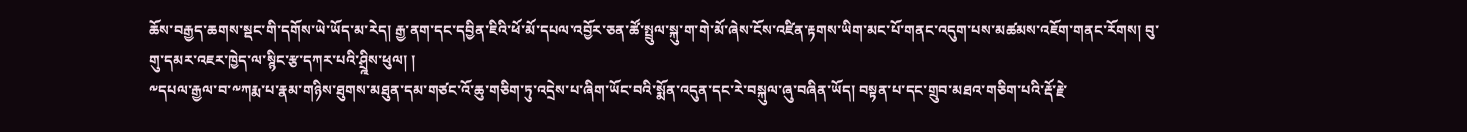ཆོས་བརྒྱད་ཆགས་སྡང་གི་དགོས་ཡེ་ཡོད་མ་རེད། རྒྱ་ནག་དང་དབྱིན་ཇིའི་ཕོ་མོ་དཔལ་འབྱོར་ཅན་ཚོ་སྤྲུལ་སྐུ་ག་གེ་མོ་ཞེས་ངོས་འཛིན་རྟགས་ཡིག་མང་པོ་གནང་འདུག་པས་མཚམས་འཇོག་གནང་རོགས། བུ་གུ་དམར་འཇར་ཁྱེད་ལ་སྙིང་རྩ་དཀར་པའི་ཤྲྰིས་ཕུལ། །
༸དཔལ་རྒྱལ་བ་༸ཀརྨ་པ་རྣམ་གཉིས་ཐུགས་མཐུན་དམ་གཙང་འོ་ཆུ་གཅིག་ཏུ་འདྲེས་པ་ཞིག་ཡོང་བའི་སྨོན་འདུན་དང་རེ་བསྐུལ་ཞུ་བཞིན་ཡོད། བསྟན་པ་དང་གྲུབ་མཐའ་གཅིག་པའི་རྡོ་རྗེ་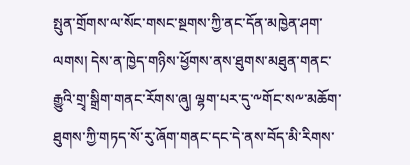སྤུན་གྲོགས་ལ་སོང་གསང་སྔགས་ཀྱི་ནང་དོན་མཁྱེན་ཤག་ལགས། དེས་ན་ཁྱེད་གཉིས་ཕྱོགས་ནས་ཐུགས་མཐུན་གནང་རྒྱུའི་གྲྭ་སྒྲིག་གནང་རོགས་ཞུ། ལྷག་པར་དུ་༸གོང་ས༸་མཆོག་ཐུགས་ཀྱི་གཏད་སོ་རུ་ཞོག་གནང་དང་དེ་ནས་བོད་མི་རིགས་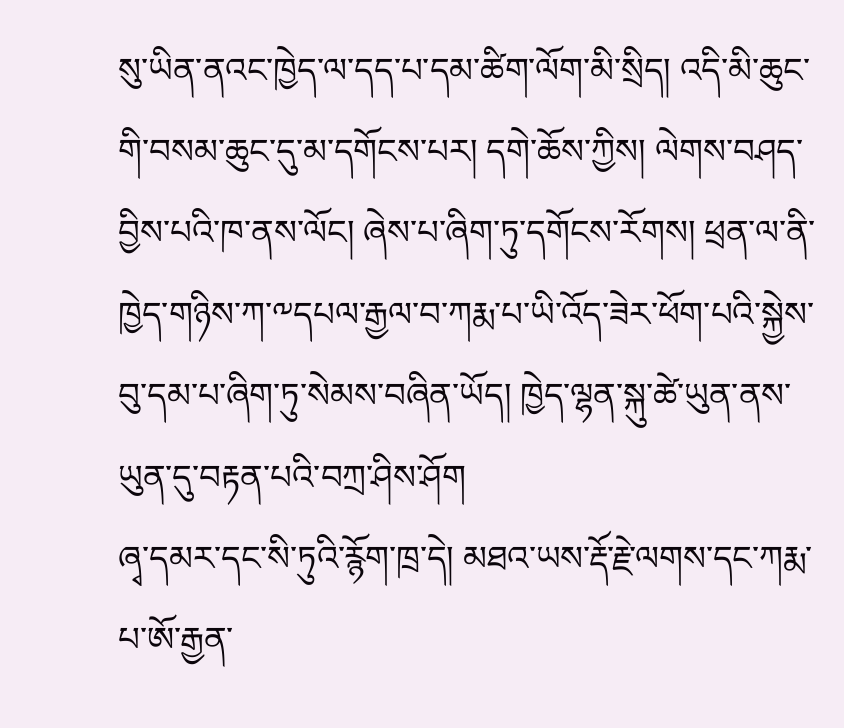སུ་ཡིན་ནའང་ཁྱེད་ལ་དད་པ་དམ་ཚིག་ལོག་མི་སྲིད། འདི་མི་ཆུང་གི་བསམ་ཆུང་དུ་མ་དགོངས་པར། དགེ་ཆོས་ཀྱིས། ལེགས་བཤད་བྱིས་པའི་ཁ་ནས་ལོང། ཞེས་པ་ཞིག་ཏུ་དགོངས་རོགས། ཕྲན་ལ་ནི་ཁྱེད་གཉིས་ཀ་༸དཔལ་རྒྱལ་བ་ཀརྨ་པ་ཡི་འོད་ཟེར་ཕོག་པའི་སྐྱེས་བུ་དམ་པ་ཞིག་ཏུ་སེམས་བཞིན་ཡོད། ཁྱེད་ལྷན་སྐུ་ཚེ་ཡུན་ནས་ཡུན་དུ་བརྟན་པའི་བཀྲ་ཤིས་ཤོག
ཞྭ་དམར་དང་སི་ཏུའི་རྙོག་ཁྲ་དེ། མཐའ་ཡས་རྡོ་རྗེ་ལགས་དང་ཀརྨ་པ་ཨོ་རྒྱན་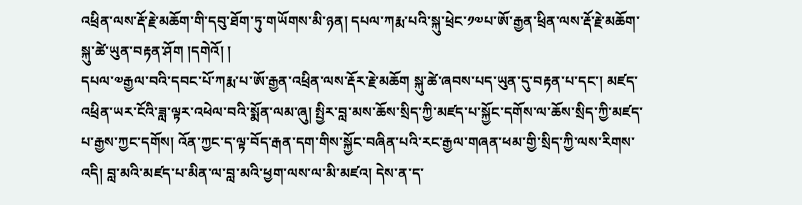འཕྲིན་ལས་རྡོ་རྗེ་མཆོག་གི་དབུ་ཐོག་ཏུ་གཡོགས་མི་ཉན། དཔལ་ཀརྨ་པའི་སྐུ་ཕྲེང་༡༧པ་ཨོ་རྒྱན་ཕྲིན་ལས་རྡོ་རྗེ་མཆོག་སྐུ་ཚེ་ཡུན་བརྟན་ཤོག །དགེའོ། །
དཔལ་༧རྒྱལ་བའི་དབང་པོ་ཀརྨ་པ་ཨོ་རྒྱན་འཕྲིན་ལས་རྡོར་རྗེ་མཆོག སྐུ་ཚེ་ཞབས་པད་ཡུན་དུ་བརྟན་པ་དང་། མཛད་འཕྲིན་ཡར་ངོའི་ཟླ་ལྟར་འཕེལ་བའི་སྨོན་ལམ་ཞུ། སྤྱིར་བླ་མས་ཆོས་སྲིད་ཀྱི་མཛད་པ་སྐྱོང་དགོས་ལ་ཆོས་སྲིད་ཀྱི་མཛད་པ་རྒྱས་ཀྱང་དགོས། འོན་ཀྱང་ད་ལྟ་བོད་རྒན་དག་གིས་སྐྱོང་བཞིན་པའི་རང་རྒྱལ་གཞན་ཕམ་གྱི་སྲིད་ཀྱི་ལས་རིགས་འདི། བླ་མའི་མཛད་པ་མིན་ལ་བླ་མའི་ཕྱག་ལས་ལ་མི་མཛའ། དེས་ན་ད་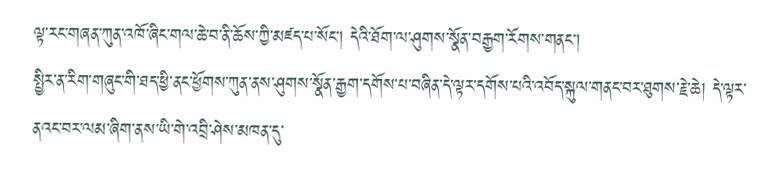ལྟ་རང་གཞན་ཀུན་འཁོ་ཞིང་གལ་ཆེ་བ་ནི་ཆོས་ཀྱི་མཛད་པ་སོང་། དེའི་ཐོག་ལ་ཤུགས་སྣོན་བརྒྱག་རོགས་གནང་།
སྤྱིར་ན་རིག་གཞུང་གི་ཐད་ཕྱི་ནང་ཕྱོགས་ཀུན་ནས་ཤུགས་སྣོན་རྒྱག་དགོས་པ་བཞིན་དེ་ལྟར་དགོས་པའི་འབོད་སྐུལ་གནང་བར་ཐུགས་རྗེ་ཆེ། དེ་ལྟར་ནའང་བར་ལམ་ཞིག་ནས་ཡི་གེ་འབྲི་ཤེས་མཁན་དུ་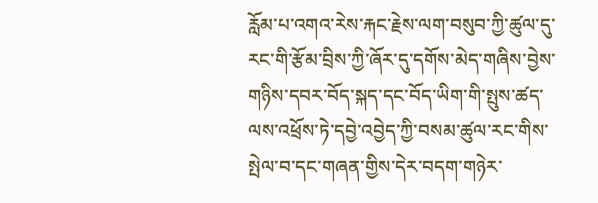རློམ་པ་འགའ་རེས་རྐང་རྗེས་ལག་བསུབ་ཀྱི་ཚུལ་དུ་རང་གི་རྩོམ་བྲིས་ཀྱི་ཞོར་དུ་དགོས་མེད་གཞིས་བྱེས་གཉིས་དབར་བོད་སྐད་དང་བོད་ཡིག་གི་སྤུས་ཚད་ལས་འཕྲོས་ཏེ་དབྱེ་འབྱེད་ཀྱི་བསམ་ཚུལ་རང་གིས་སྤེལ་བ་དང་གཞན་གྱིས་དེར་བདག་གཉེར་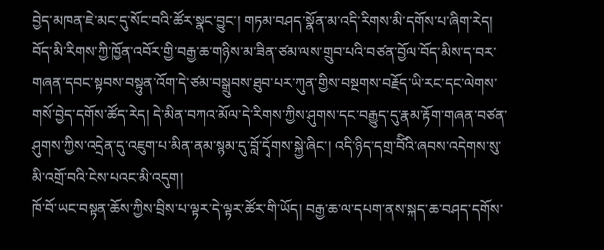བྱེད་མཁན་ཇེ་མང་དུ་སོང་བའི་ཚོར་སྣང་བྱུང་། གཏམ་བཤད་སྣོན་མ་འདི་རིགས་མི་དགོས་པ་ཞིག་རེད། བོད་མི་རིགས་ཀྱི་ཁྱོན་འབོར་གྱི་བརྒྱ་ཆ་གཉིས་མ་ཟིན་ཙམ་ལས་གྲུབ་པའི་བཙན་བྱོལ་བོད་མིས་ད་བར་གཞན་དབང་སྟབས་བསྟུན་འོག་དེ་ཙམ་བསྒྲུབས་ཐུབ་པར་ཀུན་གྱིས་བསྔགས་བརྗོད་ཡི་རང་དང་ལེགས་གསོ་བྱེད་དགོས་ཚོད་རེད། དེ་མིན་བཀའ་མོལ་དེ་རིགས་ཀྱིས་ཤུགས་དང་བརྒྱུད་དུ་རྣམ་རྟོག་གཞན་བཙན་ཤུགས་ཀྱིས་འདྲེན་དུ་འཇུག་པ་མིན་ནམ་སྙམ་དུ་བློ་དྭོགས་སྐྱེ་ཞིང་། འདི་ཉིད་དགྲ་བོིའི་ཞབས་འདེགས་སུ་མི་འགྲོ་བའི་ངེས་པའང་མི་འདུག།
ཁོ་བོ་ཡང་བསྟན་ཆོས་ཀྱིས་བྲིས་པ་ལྟར་དེ་ལྟར་ཚོར་གི་ཡོད། བརྒྱ་ཆ་ལ་དཔག་ནས་སྐད་ཆ་བཤད་དགོས་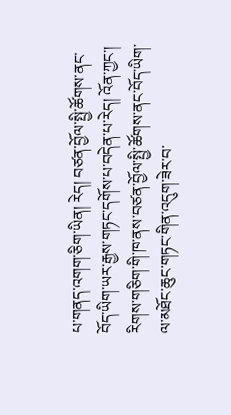པ་གནད་འགག་ཅིག་ཡིན། རེད། བཙན་བྱོལ་སྤྱི་ཚོགས་ནང་བོད་ཡིག་ཡར་རྒྱས་གཏང་དགོས་པ་བདེན་པ་རེད། འོན་ཀྱང་། རིགས་གཅིག་གི་ཁ་ནས་བཙན་བྱོལ་སྤྱི་ཚོགས་ནང་བོད་ཡིག་ལ་མཐོང་ཆུང་གཏང་གིན་འདུག་ཟེར་བ་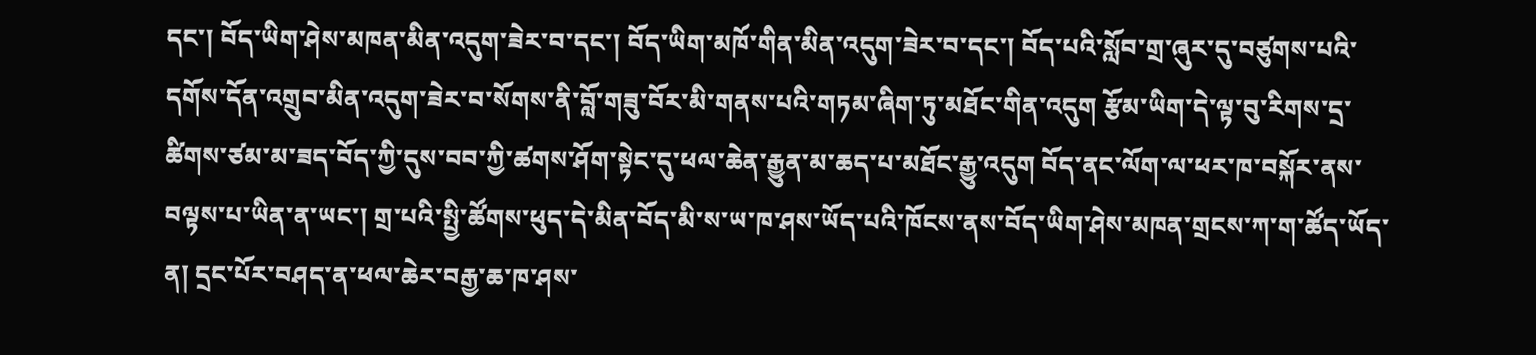དང་། བོད་ཡིག་ཤེས་མཁན་མིན་འདུག་ཟེར་བ་དང་། བོད་ཡིག་མཁོ་གིན་མིན་འདུག་ཟེར་བ་དང་། བོད་པའི་སློབ་གྲ་ཞུར་དུ་བཙུགས་པའི་དགོས་དོན་འགྲུབ་མིན་འདུག་ཟེར་བ་སོགས་ནི་བློ་གཟུ་བོར་མི་གནས་པའི་གཏམ་ཞིག་ཏུ་མཐོང་གིན་འདུག རྩོམ་ཡིག་དེ་ལྟ་བུ་རིགས་དྲ་ཚིགས་ཙམ་མ་ཟད་བོད་ཀྱི་དུས་བབ་ཀྱི་ཚགས་ཤོག་སྟེང་དུ་ཕལ་ཆེན་རྒྱུན་མ་ཆད་པ་མཐོང་རྒྱུ་འདུག བོད་ནང་ལོག་ལ་ཕར་ཁ་བསྐོར་ནས་བལྟས་པ་ཡིན་ན་ཡང་། གྲ་པའི་སྤྱི་ཚོགས་ཕུད་དེ་མིན་བོད་མི་ས་ཡ་ཁ་ཤས་ཡོད་པའི་ཁོངས་ནས་བོད་ཡིག་ཤེས་མཁན་གྲངས་ཀ་ག་ཚོད་ཡོད་ན། དྲང་པོར་བཤད་ན་ཕལ་ཆེར་བརྒྱ་ཆ་ཁ་ཤས་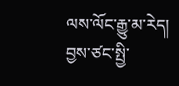ལས་ལོང་རྒྱུ་མ་རེད། བྱས་ཙང་སྤྱི་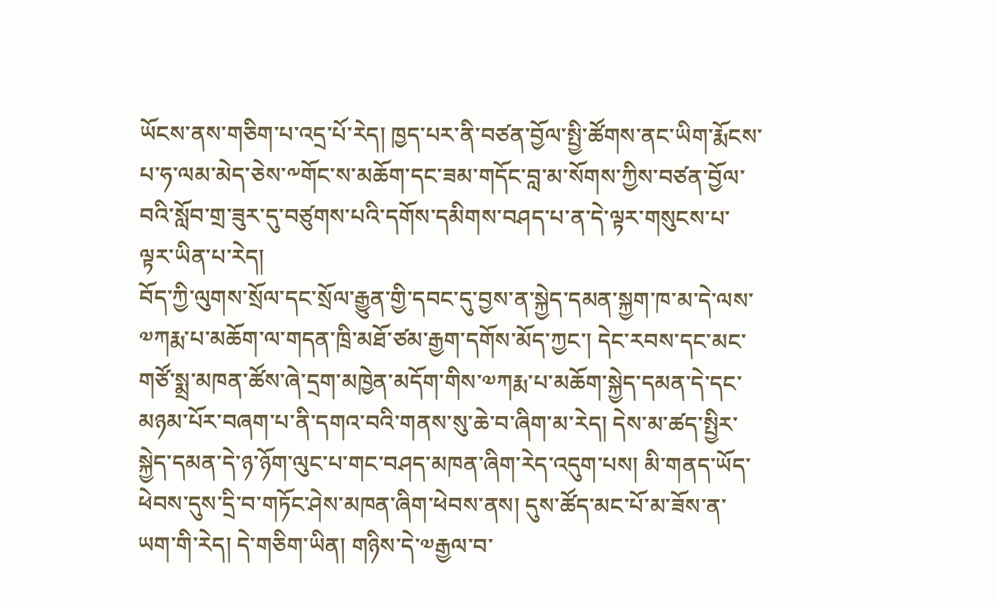ཡོངས་ནས་གཅིག་པ་འདྲ་པོ་རེད། ཁྱད་པར་ནི་བཙན་བྱོལ་སྤྱི་ཚོགས་ནང་ཡིག་རྨོངས་པ་ཧ་ལམ་མེད་ཅེས་༸གོང་ས་མཆོག་དང་ཟམ་གདོང་བླ་མ་སོགས་ཀྱིས་བཙན་བྱོལ་བའི་སློབ་གྲ་ཟུར་དུ་བཙུགས་པའི་དགོས་དམིགས་བཤད་པ་ན་དེ་ལྟར་གསུངས་པ་ལྟར་ཡིན་པ་རེད།
བོད་ཀྱི་ལུགས་སྲོལ་དང་སྲོལ་རྒྱུན་གྱི་དབང་དུ་བྱས་ན་སྐྱེད་དམན་སྐྱག་ཁ་མ་དེ་ལས་༧ཀརྨ་པ་མཆོག་ལ་གདན་ཁྲི་མཐོ་ཙམ་རྒྱག་དགོས་མོད་ཀྱང་། དེང་རབས་དང་མང་གཙོ་སྨྲ་མཁན་ཚོས་ཞེ་དྲག་མཁྱེན་མདོག་གིས་༧ཀརྨ་པ་མཆོག་སྐྱེད་དམན་དེ་དང་མཉམ་པོར་བཞག་པ་ནི་དགའ་བའི་གནས་སུ་ཆེ་བ་ཞིག་མ་རེད། དེས་མ་ཚད་སྤྱིར་སྐྱེད་དམན་དེ་ཉ་ཉོག་ལུང་པ་གང་བཤད་མཁན་ཞིག་རེད་འདུག་པས། མི་གནད་ཡོད་ཕེབས་དུས་དྲི་བ་གཏོང་ཤེས་མཁན་ཞིག་ཕེབས་ནས། དུས་ཚོད་མང་པོ་མ་ཟོས་ན་ཡག་གི་རེད། དེ་གཅིག་ཡིན། གཉིས་དེ་༧རྒྱལ་བ་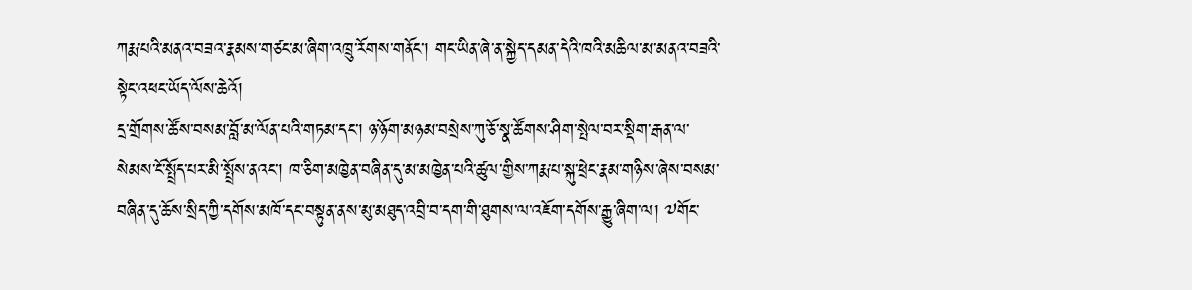ཀརྨ་པའི་མནའ་བཟའ་རྣམས་གཙང་མ་ཞིག་འཁྲུ་རོགས་གནོང་། གང་ཡིན་ཞེ་ན་སྐྱེད་དམན་དེའི་ཁའི་མཆིལ་མ་མནའ་བཟའི་སྟེང་འཕང་ཡོད་ལོས་ཆེའོ།
དྲ་གྲོགས་ཚོས་བསམ་བློ་མ་ལོན་པའི་གཏམ་དང་། ཉ་ཉོག་མཉམ་བསྲེས་ཀུ་ཅོ་སྣ་ཚོགས་ཤིག་སྤེལ་བར་སྡིག་རྒན་ལ་སེམས་ངོ་སྤྲོད་པར་མི་སྤྲོས་ནའང་། ཁ་ཅིག་མཁྱེན་བཞིན་དུ་མ་མཁྱེན་པའི་ཚུལ་གྱིས་ཀརྨ་པ་སྐུ་ཕྲེང་རྣམ་གཉིས་ཞེས་བསམ་བཞིན་དུ་ཆོས་སྲིད་ཀྱི་དགོས་མཁོ་དང་བསྟུན་ནས་མུ་མཐུད་འབྲི་བ་དག་གི་ཐུགས་ལ་འཇོག་དགོས་རྒྱུ་ཞིག་ལ། ༧གོང་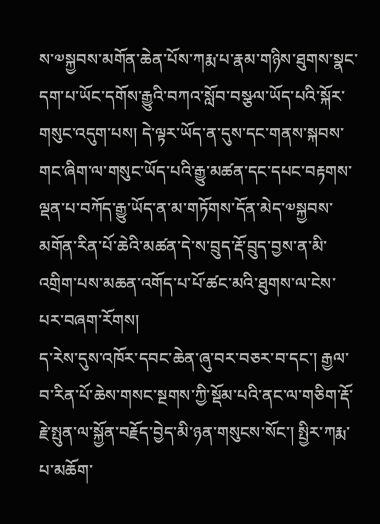ས་༧སྐྱབས་མགོན་ཆེན་པོས་ཀརྨ་པ་རྣམ་གཉིས་ཐུགས་སྣང་དག་པ་ཡོང་དགོས་རྒྱུའི་བཀའ་སློབ་བསྩལ་ཡོད་པའི་སྐོར་གསུང་འདུག་པས། དེ་ལྟར་ཡོད་ན་དུས་དང་གནས་སྐབས་གང་ཞིག་ལ་གསུང་ཡོད་པའི་རྒྱུ་མཚན་དང་དཔང་བརྟགས་ལྡན་པ་བཀོད་རྒྱུ་ཡོད་ན་མ་གཏོགས་དོན་མེད་༧སྐྱབས་མགོན་རིན་པོ་ཆེའི་མཚན་དེ་ས་བྲུད་རྡོ་བྲུད་བྱས་ན་མི་འགྲིག་པས་མཆན་འགོད་པ་པོ་ཚང་མའི་ཐུགས་ལ་ངེས་པར་བཞག་རོགས།
ད་རེས་དུས་འཁོར་དབང་ཆེན་ཞུ་བར་བཅར་བ་དང་། རྒྱལ་བ་རིན་པོ་ཆེས་གསང་སྔགས་ཀྱི་སྡོམ་པའི་ནང་ལ་གཅིག་རྡོ་རྗེ་སྤུན་ལ་སྐྱོན་བརྗོད་བྱེད་མི་ཉན་གསུངས་སོང་། སྤྱིར་ཀརྨ་པ་མཆོག་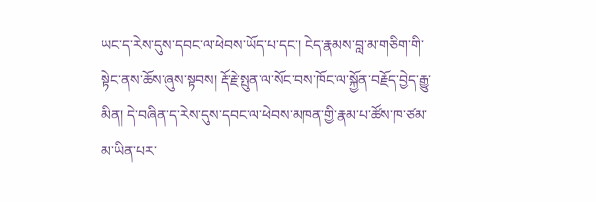ཡང་ད་རེས་དུས་དབང་ལ་ཕེབས་ཡོད་པ་དང་། ངེད་རྣམས་བླ་མ་གཅིག་གི་སྟེང་ནས་ཆོས་ཞུས་སྟབས། རྡོ་རྗེ་སྤུན་ལ་སོང་བས་ཁོང་ལ་སྐྱོན་བརྗོད་བྱེད་རྒྱུ་མིན། དེ་བཞིན་ད་རེས་དུས་དབང་ལ་ཕེབས་མཁན་གྱི་རྣམ་པ་ཚོས་ཁ་ཙམ་མ་ཡིན་པར་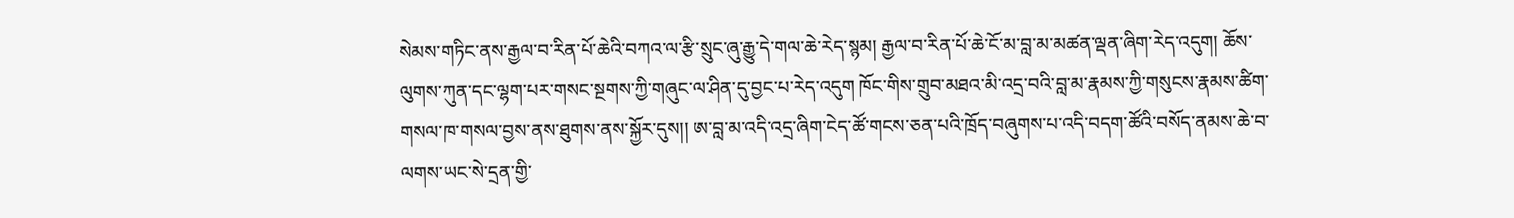སེམས་གཏིང་ནས་རྒྱལ་བ་རིན་པོ་ཆེའི་བཀའ་ལ་རྩི་སྲུང་ཞུ་རྒྱུ་དེ་གལ་ཆེ་རེད་སྙམ། རྒྱལ་བ་རིན་པོ་ཆེ་ངོ་མ་བླ་མ་མཚན་ལྡན་ཞིག་རེད་འདུག། ཆོས་ལུགས་ཀུན་དང་ལྷག་པར་གསང་སྔགས་ཀྱི་གཞུང་ལ་ཤིན་དུ་བྱང་པ་རེད་འདུག ཁོང་གིས་གྲུབ་མཐའ་མི་འདྲ་བའི་བླ་མ་རྣམས་ཀྱི་གསུངས་རྣམས་ཚིག་གསལ་ཁ་གསལ་བྱས་ནས་ཐུགས་ནས་སྐྱོར་དུས།། ཨ་བླ་མ་འདི་འདྲ་ཞིག་ངེད་ཚོ་གངས་ཅན་པའི་ཁྲོད་བཞུགས་པ་འདི་བདག་ཚོའི་བསོད་ནམས་ཆེ་བ་ལགས་ཡང་སེ་དྲན་གྱི་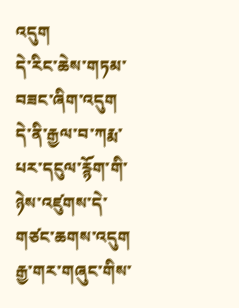འདུག
དེ་རིང་ཆེས་གཏམ་བཟང་ཞིག་འདུག དེ་ནི་རྒྱལ་བ་ཀརྨ་པར་དངུལ་རྙོག་གི་ཉེས་འཛུགས་དེ་གཙང་ཆགས་འདུག རྒྱ་གར་གཞུང་གིས་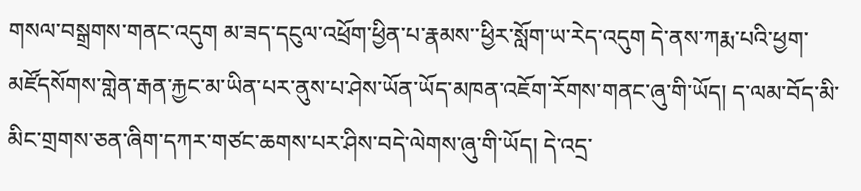གསལ་བསྒྲགས་གནང་འདུག མ་ཟད་དངུལ་འཕྲོག་ཕྱིན་པ་རྣམས་་ཕྱིར་སློག་ཡ་རེད་འདུག དེ་ནས་ཀརྨ་པའི་ཕྱག་མཛོདསོགས་གླེན་རྒན་རྐྱང་མ་ཡིན་པར་ནུས་པ་ཤེས་ཡོན་ཡོད་མཁན་འཇོག་རོགས་གནང་ཞུ་གི་ཡོད། ད་ལམ་བོད་མི་མིང་གྲགས་ཅན་ཞིག་དཀར་གཙང་ཆགས་པར་ཤིས་བདེ་ལེགས་ཞུ་གི་ཡོད། དེ་འདྲ་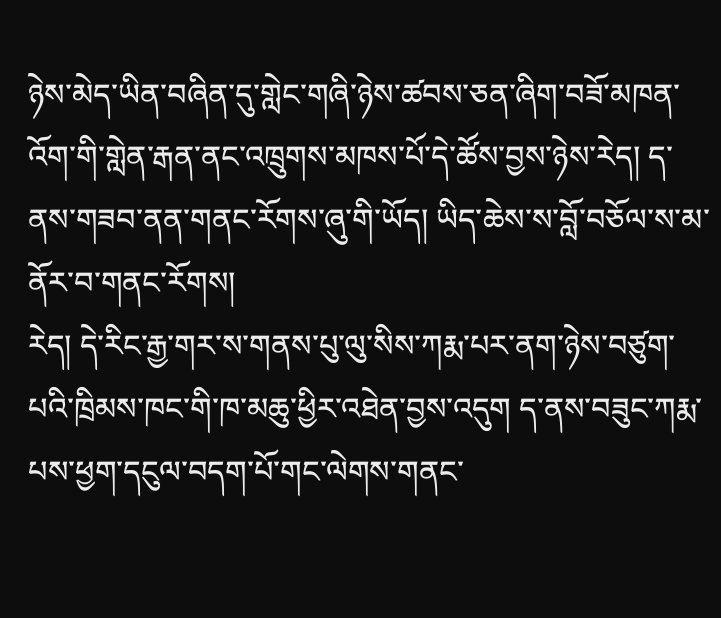ཉེས་མེད་ཡིན་བཞིན་དུ་གླེང་གཞི་ཉེས་ཚབས་ཅན་ཞིག་བཟོ་མཁན་འོག་གི་གླེན་རྒན་ནང་འཁྲུགས་མཁས་པོ་དེ་ཚོས་བྱས་ཉེས་རེད། ད་ནས་གཟབ་ནན་གནང་རོགས་ཞུ་གི་ཡོད། ཡིད་ཆེས་ས་བློ་བཅོལ་ས་མ་ནོར་བ་གནང་རོགས།
རེད། དེ་རིང་རྒྱ་གར་ས་གནས་པུ་ལུ་སིས་ཀརྨ་པར་ནག་ཉེས་བཙུག་པའི་ཁྲིམས་ཁང་གི་ཁ་མཆུ་ཕྱིར་འཐེན་བྱས་འདུག ད་ནས་བཟུང་ཀརྨ་པས་ཕྱག་དངུལ་བདག་པོ་གང་ལེགས་གནང་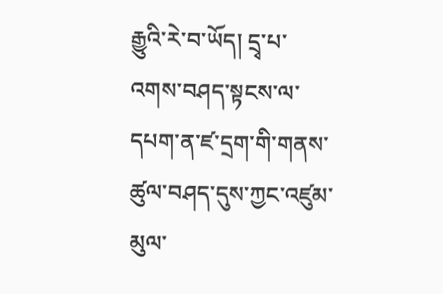རྒྱུའི་རེ་བ་ཡོད། དྲྭ་པ་འགས་བཤད་སྟངས་ལ་དཔག་ན་ཛ་དྲག་གི་གནས་ཚུལ་བཤད་དུས་ཀྱང་འཛུམ་མུལ་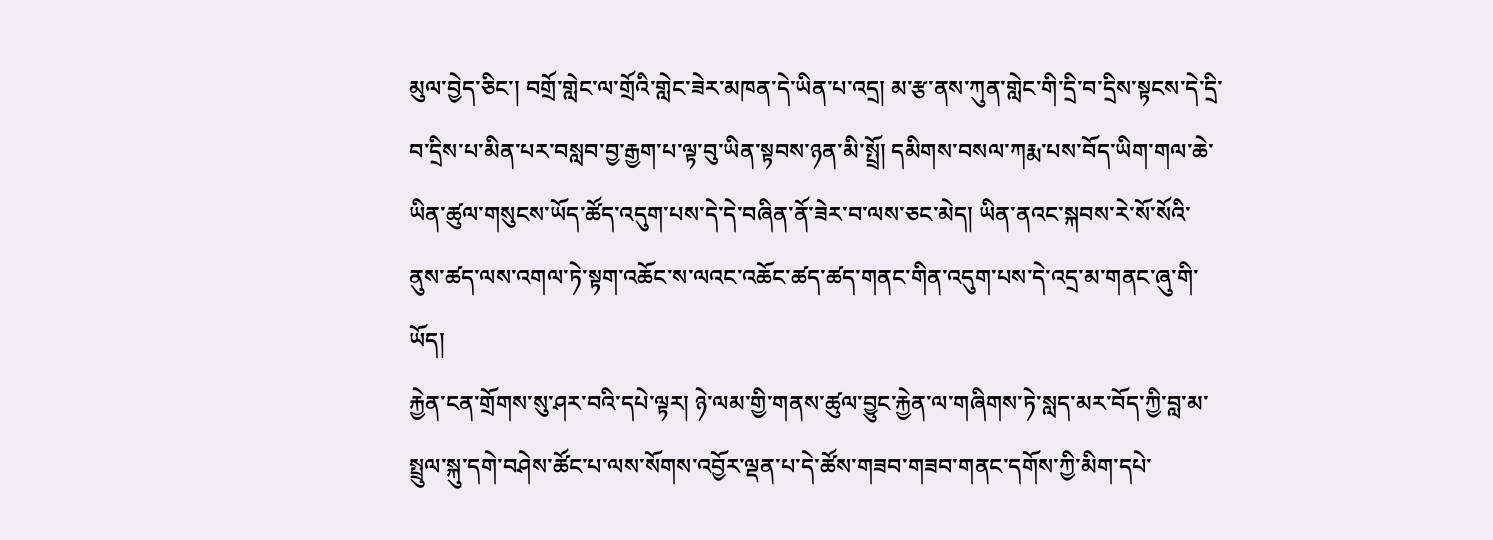མུལ་བྱེད་ཅིང་། བགྲོ་གླེང་ལ་གྲོའི་གླེང་ཟེར་མཁན་དེ་ཡིན་པ་འདྲ། མ་རྩ་ནས་ཀུན་གླེང་གི་དྲི་བ་དྲིས་སྟངས་དེ་དྲི་བ་དྲིས་པ་མིན་པར་བསླབ་བྱ་རྒྱག་པ་ལྟ་བུ་ཡིན་སྟབས་ཉན་མི་སྤྲོ། དམིགས་བསལ་ཀརྨ་པས་བོད་ཡིག་གལ་ཆེ་ཡིན་ཚུལ་གསུངས་ཡོད་ཚོད་འདུག་པས་དེ་དེ་བཞིན་ནོ་ཟེར་བ་ལས་ཅང་མེད། ཡིན་ནའང་སྐབས་རེ་སོ་སོའི་ནུས་ཚད་ལས་འགལ་ཏེ་སྟག་འཆོང་ས་ལའང་འཆོང་ཚད་ཚད་གནང་གིན་འདུག་པས་དེ་འདྲ་མ་གནང་ཞུ་གི་ཡོད།
རྐྱེན་ངན་གྲོགས་སུ་ཤར་བའི་དཔེ་ལྟར། ཉེ་ལམ་གྱི་གནས་ཚུལ་བྱུང་རྐྱེན་ལ་གཞིགས་ཏེ་སླད་མར་བོད་ཀྱི་བླ་མ་སྤྲུལ་སྐུ་དགེ་བཤེས་ཚོང་པ་ལས་སོགས་འབྱོར་ལྡན་པ་དེ་ཚོས་གཟབ་གཟབ་གནང་དགོས་ཀྱི་མིག་དཔེ་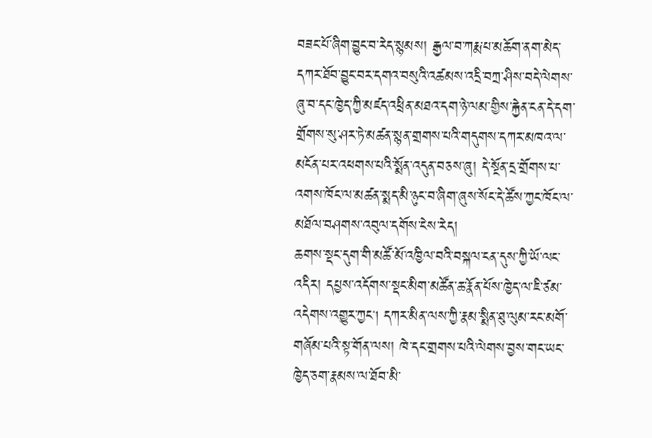བཟང་པོ་ཞིག་བྱུང་བ་རེད་སྙམས། རྒྱལ་བ་ཀརྨ་པ་མཆོག་ནག་མེད་དཀར་ཐོབ་བྱུང་བར་དགའ་བསུའི་འཚམས་འདྲི་བཀྲ་ཤིས་བདེ་ལེགས་ཞུ་བ་དང་ཁྱེད་ཀྱི་མཛད་འཕྲིན་མཐའ་དག་ཉེ་ལམ་གྱིས་རྐྱེན་ངན་དེ་དག་གྲོགས་སུ་ཤར་ཏེ་མཚན་སྙན་གྲགས་པའི་གདུགས་དཀར་མཁའ་ལ་མངོན་པར་འཕགས་པའི་སྨོན་འདུན་བཅས་ཞུ། དེ་སྔོན་དྲ་གྲོགས་པ་འགས་ཁོང་ལ་མཚན་སྨད་མི་ཉུང་བ་ཞིག་ཞུས་སོང་དེ་ཚོས་ཀྱང་ཁོང་ལ་མཐོལ་བཤགས་འབུལ་དགོས་ངེས་རེད།
ཆགས་སྡང་དུག་གི་མཚོ་མོ་འཁྱིལ་བའི་བསྐལ་ངན་དུས་ཀྱི་ཡོ་ལང་འདིར། དཔྱས་འདོགས་སྡང་མིག་མཚོན་ཆ་རྣོན་པོས་ཁྱེད་ལ་ཇི་ཙམ་འདེགས་འགྱུར་ཀྱང། དཀར་མིན་ལས་ཀྱི་རྣམ་སྨིན་ཐུ་ལུམ་རང་མགོ་གཞོམ་པའི་སྟ་གོན་ལས། ཁེ་དང་གྲགས་པའི་ལེགས་བྱས་གང་ཡང་ཁྱེད་ཅག་རྣམས་ལ་ཐོབ་མི་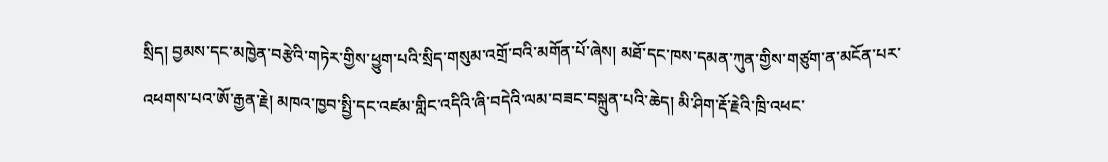སྲིད། བྱམས་དང་མཁྱེན་བརྩེའི་གཏེར་གྱིས་ཕྱུག་པའི་སྲིད་གསུམ་འགྲོ་བའི་མགོན་པོ་ཞེས། མཐོ་དང་ཁས་དམན་ཀུན་གྱིས་གཙུག་ན་མངོན་པར་འཕགས་པའ་ཨོ་རྒྱན་རྗེ། མཁའ་ཁྱབ་སྤྱི་དང་འཛམ་གླིང་འདིའི་ཞི་བདེའི་ལམ་བཟང་བསྐྲུན་པའི་ཆེད། མི་ཤིག་རྡོ་རྗེའི་ཁྲི་འཕང་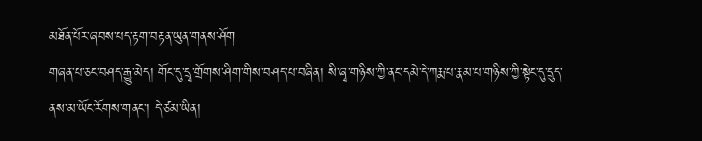མཐོན་པོར་ཞབས་པད་རྟག་བརྟན་ཡུན་གནས་ཤོག
གཞན་པ་ཅང་བཤད་རྒྱུ་མེད། གོང་དུ་དྲྭ་གྲོགས་ཤིག་གིས་བཤད་པ་བཞིན། སི་ཞྭ་གཉིས་ཀྱི་ནང་དམེ་དེ་ཀརྨ་པ་རྣམ་པ་གཉིས་ཀྱི་སྟེང་དུ་དྲུད་ནས་མ་ཡོང་རོགས་གནང་། དེ་ཙམ་ཡིན།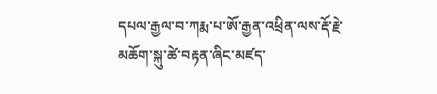དཔལ་རྒྱལ་བ་ཀརྨ་པ་ཨོ་རྒྱན་འཕྲིན་ལས་རྡོ་རྗེ་མཆོག་སྐུ་ཚེ་བརྟན་ཞིང་མཛད་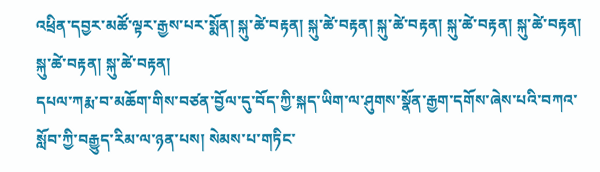འཕྲིན་དབྱར་མཚོ་ལྟར་རྒྱས་པར་སྨོན། སྐུ་ཚེ་བརྟན། སྐུ་ཚེ་བརྟན། སྐུ་ཚེ་བརྟན། སྐུ་ཚེ་བརྟན། སྐུ་ཚེ་བརྟན། སྐུ་ཚེ་བརྟན། སྐུ་ཚེ་བརྟན།
དཔལ་ཀརྨ་བ་མཆོག་གིས་བཙན་བྱོལ་དུ་བོད་ཀྱི་སྐད་ཡིག་ལ་ཤུགས་སྣོན་རྒྱག་དགོས་ཞེས་པའི་བཀའ་སློབ་ཀྱི་བརྒྱུད་རིམ་ལ་ཉན་པས། སེམས་པ་གཏིང་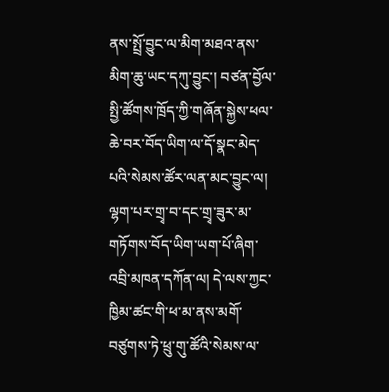ནས་སྤྲོ་བྱུང་ལ་མིག་མཐའ་ནས་མིག་ཆུ་ཡང་དཀུ་བྱུང་། བཙན་བྱོལ་སྤྱི་ཚོགས་ཁྲོད་ཀྱི་གཞོན་སྐྱེས་ཕལ་ཆེ་བར་བོད་ཡིག་ལ་དོ་སྣང་མེད་པའི་སེམས་ཚོར་ལན་མང་བྱུང་ལ། ལྷག་པར་གྲྭ་བ་དང་གྲྭ་ཟུར་མ་གཏོགས་བོད་ཡིག་ཡག་པོ་ཞིག་འབྲི་མཁན་དཀོན་ལ། དེ་ལས་ཀྱང་ཁྱིམ་ཚང་གི་ཕ་མ་ནས་མགོ་བཙུགས་ཏེ་ཕྲུ་གུ་ཚོའི་སེམས་ལ་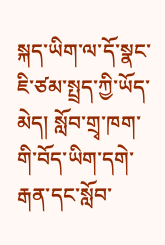སྐད་ཡིག་ལ་དོ་སྣང་ཇི་ཙམ་སྤྲད་ཀྱི་ཡོད་མེད། སློབ་གྲྭ་ཁག་གི་བོད་ཡིག་དགེ་རྒན་དང་སློབ་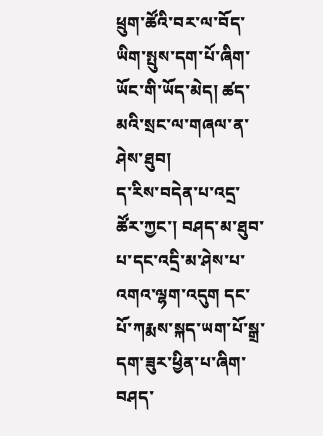ཕྲུག་ཚོའི་བར་ལ་བོད་ཡིག་སྤུས་དག་པོ་ཞིག་ཡོང་གི་ཡོད་མེད། ཚད་མའི་སྲང་ལ་གཞལ་ན་ཤེས་ཐུབ།
ད་རིས་བདེན་པ་འདྲ་ཚོར་ཀྱང་། བཤད་མ་ཐུབ་པ་དང་འདྲི་མ་ཤེས་པ་འགའ་ལྷག་འདུག དང་པོ་ཀརྨས་སྐད་ཡག་པོ་སྒྲ་དག་ཟུར་ཕྱིན་པ་ཞིག་བཤད་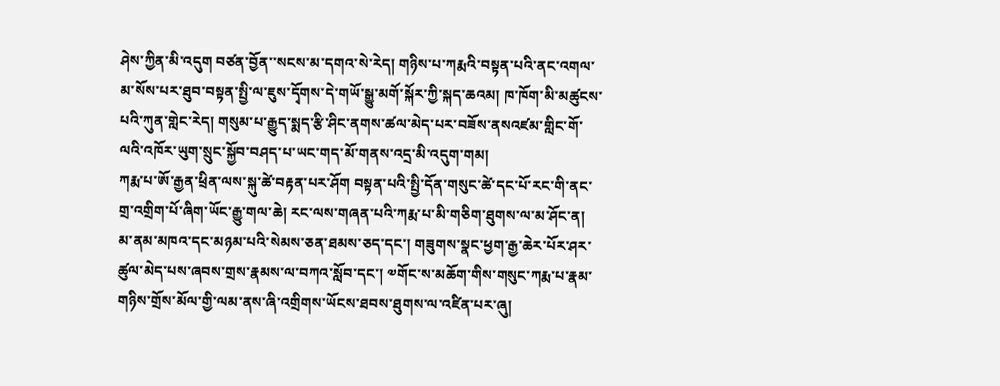ཤེས་ཀྱིན་མི་འདུག བཙན་བྱོན་་སངས་མ་དགའ་སེ་རེད། གཉིས་པ་ཀརྨའི་བསྟན་པའི་ནང་འགལ་མ་སོས་པར་ཐུབ་བསྟན་སྤྱི་ལ་ཇུས་དྭོགས་དེ་གཡོ་སྒྱུ་མགོ་སྐོར་ཀྱི་སྐད་ཆའམ། ཁ་ཁོག་མི་མཚུངས་པའི་ཀུན་གླེང་རེད། གསུམ་པ་རྒྱུད་སྨད་རྩི་ཤིང་ནགས་ཚལ་མེད་པར་བཟོས་ནསའཛམ་གླིང་གོ་ལའི་འཁོར་ཡུག་སྲུང་སྐྱོབ་བཤད་པ་ཡང་གད་མོ་གནས་འདྲ་མི་འདུག་གམ།
ཀརྨ་པ་ཨོ་རྒྱན་ཕྲིན་ལས་སྐུ་ཚེ་བརྟན་པར་ཤོག བསྟན་པའི་སྤྱི་དོན་གསུང་ཚེ་དང་པོ་རང་གི་ནང་གྲ་འགྲིག་པོ་ཞིག་ཡོང་རྒྱུ་གལ་ཆེ། རང་ལས་གཞན་པའི་ཀརྨ་པ་མི་གཅིག་ཐུགས་ལ་མ་ཤོང་ན། མ་ནམ་མཁའ་དང་མཉམ་པའི་སེམས་ཅན་ཐམས་ཅད་དང་། གཟུགས་སྣང་ཕྱག་རྒྱ་ཆེར་པོར་ཤར་ཚུལ་མེད་པས་ཞབས་གྲས་རྣམས་ལ་བཀའ་སློབ་དང་། ༧གོང་ས་མཆོག་གིས་གསུང་ཀརྨ་པ་རྣམ་གཉིས་གྲོས་མོལ་གྱི་ལམ་ནས་ཞི་འགྲིགས་ཡོངས་ཐབས་ཐུགས་ལ་འཛིན་པར་ཞུ།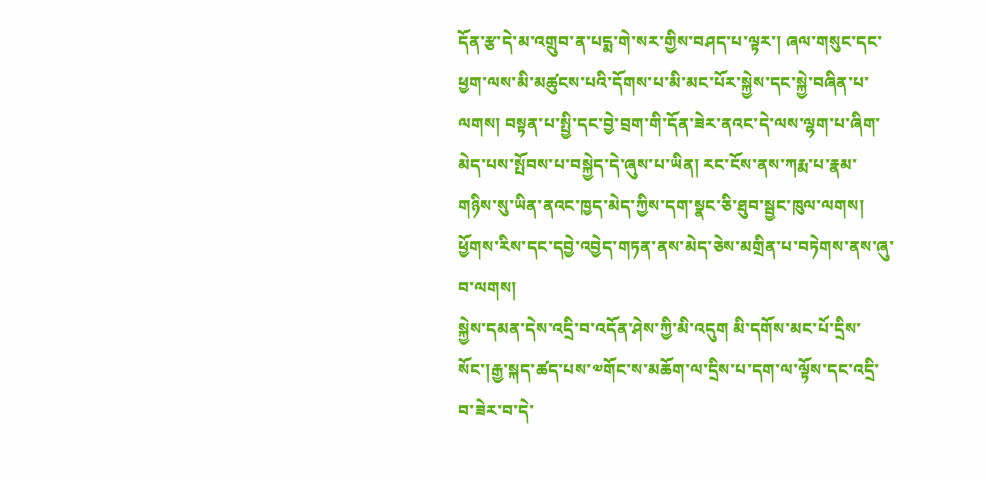དོན་རྩ་དེ་མ་འགྲུབ་ན་པདྨ་གེ་སར་གྱིས་བཤད་པ་ལྟར་། ཞལ་གསུང་དང་ཕྱག་ལས་མི་མཚུངས་པའི་དོགས་པ་མི་མང་པོར་སྐྱེས་དང་སྐྱེ་བཞིན་པ་ལགས། བསྟན་པ་སྤྱི་དང་བྱེ་བྲག་གི་དོན་ཟེར་ནའང་དེ་ལས་ལྷག་པ་ཞིག་མེད་པས་སྤོབས་པ་བསྐྱེད་དེ་ཞུས་པ་ཡིན། རང་ངོས་ནས་ཀརྨ་པ་རྣམ་གཉིས་སུ་ཡིན་ནའང་ཁྱད་མེད་ཀྱིས་དག་སྣང་ཅི་ཐུབ་སྦྱང་ཁུལ་ལགས། ཕྱོགས་རིས་དང་དབྱེ་འབྱེད་གཏན་ནས་མེད་ཅེས་མགྲིན་པ་བཏེགས་ནས་ཞུ་བ་ལགས།
སྐྱེས་དམན་དེས་འདྲི་བ་འདོན་ཤེས་ཀྱི་མི་འདུག མི་དགོས་མང་པོ་དྲིས་སོང་།རྒྱ་སྐད་ཚད་པས་༧གོང་ས་མཆོག་ལ་དྲིས་པ་དག་ལ་ལྟོས་དང་འདྲི་བ་ཟེར་བ་དེ་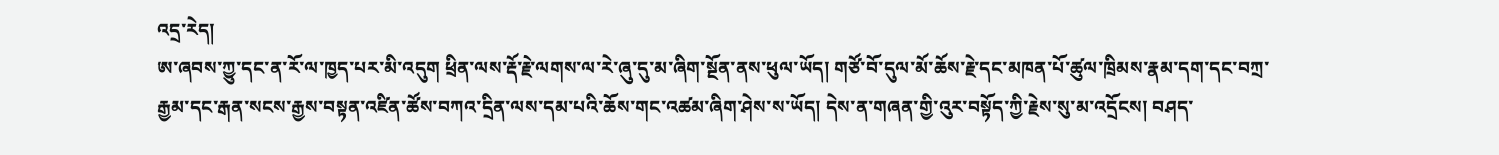འདྲ་རེད།
ཨ་ཞབས་ཀྱུ་དང་ན་རོ་ལ་ཁྱད་པར་མི་འདུག ཕྲིན་ལས་རྡོ་རྗེ་ལགས་ལ་རེ་ཞུ་དུ་མ་ཞིག་སྔོན་ནས་ཕུལ་ཡོད། གཙོ་བོ་དུལ་མོ་ཆོས་རྗེ་དང་མཁན་པོ་ཚུལ་ཁྲིམས་རྣམ་དག་དང་བཀྲ་རྒྱམ་དང་རྒན་སངས་རྒྱས་བསྟན་འཛིན་ཚོས་བཀའ་དྲིན་ལས་དམ་པའི་ཆོས་གང་འཚམ་ཞིག་ཤེས་ས་ཡོད། དེས་ན་གཞན་གྱི་འུར་བསྟོད་ཀྱི་རྗེས་སུ་མ་འདྲོངས། བཤད་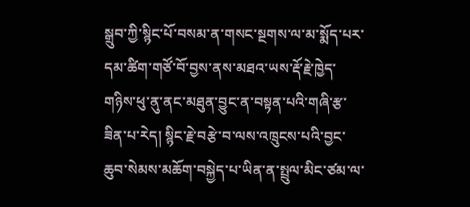སྒྲུབ་ཀྱི་སྙིང་པོ་བསམ་ན་གསང་སྔགས་ལ་མ་སྨོད་པར་དམ་ཚིག་གཙོ་བོ་བྱས་ནས་མཐའ་ཡས་རྡོ་རྗེ་ཁྱེད་གཉིས་ཕུ་ནུ་ནང་མཐུན་བྱུང་ན་བསྟན་པའི་གཞི་རྩ་ཟིན་པ་རེད། སྙིང་རྗེ་བརྩེ་བ་ལས་འཁྲུངས་པའི་བྱང་ཆུབ་སེམས་མཆོག་བསྐྱེད་པ་ཡིན་ན་སྤྲུལ་མིང་ཙམ་ལ་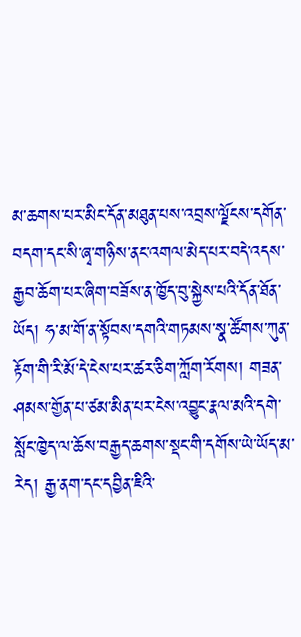མ་ཆགས་པར་མིང་དོན་མཐུན་པས་འབྲས་ལྗོངས་དགོན་བདག་དང་སི་ཞྭ་གཉིས་ནང་འགལ་མེད་པར་བདེ་འདས་རྒྱབ་ཆོག་པར་ཞིག་བཟོས་ན་ཁྱོད་བུ་སྐྱེས་པའི་དོན་ཐོན་ཡོད། ཧ་མ་གོ་ན་སྟོབས་དགའི་གཏམས་སྣ་ཚོགས་ཀུན་རྟོག་གི་རི་མོ་དེ་ངེས་པར་ཚར་ཅིག་ཀློག་རོགས། གཟན་ཤམས་གྱོན་པ་ཙམ་མིན་པར་ངེས་འབྱུང་རྣལ་མའི་དགེ་སློང་ཁྱེད་ལ་ཆོས་བརྒྱད་ཆགས་སྡང་གི་དགོས་ཡེ་ཡོད་མ་རེད། རྒྱ་ནག་དང་དབྱིན་ཇིའི་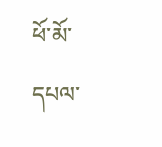ཕོ་མོ་དཔལ་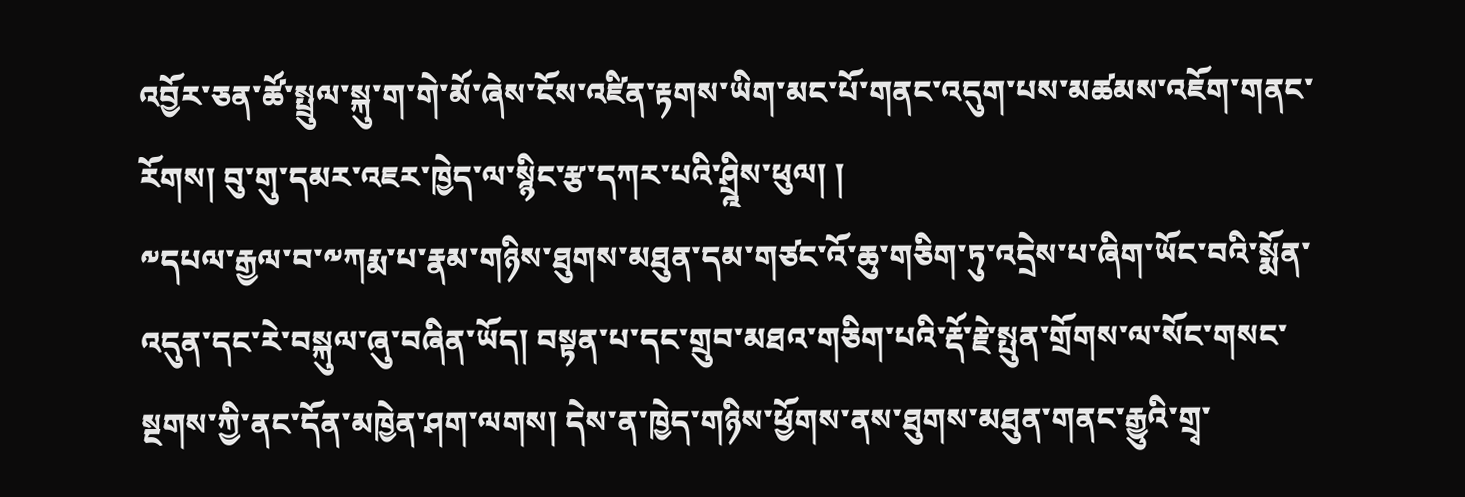འབྱོར་ཅན་ཚོ་སྤྲུལ་སྐུ་ག་གེ་མོ་ཞེས་ངོས་འཛིན་རྟགས་ཡིག་མང་པོ་གནང་འདུག་པས་མཚམས་འཇོག་གནང་རོགས། བུ་གུ་དམར་འཇར་ཁྱེད་ལ་སྙིང་རྩ་དཀར་པའི་ཤྲྰིས་ཕུལ། །
༸དཔལ་རྒྱལ་བ་༸ཀརྨ་པ་རྣམ་གཉིས་ཐུགས་མཐུན་དམ་གཙང་འོ་ཆུ་གཅིག་ཏུ་འདྲེས་པ་ཞིག་ཡོང་བའི་སྨོན་འདུན་དང་རེ་བསྐུལ་ཞུ་བཞིན་ཡོད། བསྟན་པ་དང་གྲུབ་མཐའ་གཅིག་པའི་རྡོ་རྗེ་སྤུན་གྲོགས་ལ་སོང་གསང་སྔགས་ཀྱི་ནང་དོན་མཁྱེན་ཤག་ལགས། དེས་ན་ཁྱེད་གཉིས་ཕྱོགས་ནས་ཐུགས་མཐུན་གནང་རྒྱུའི་གྲྭ་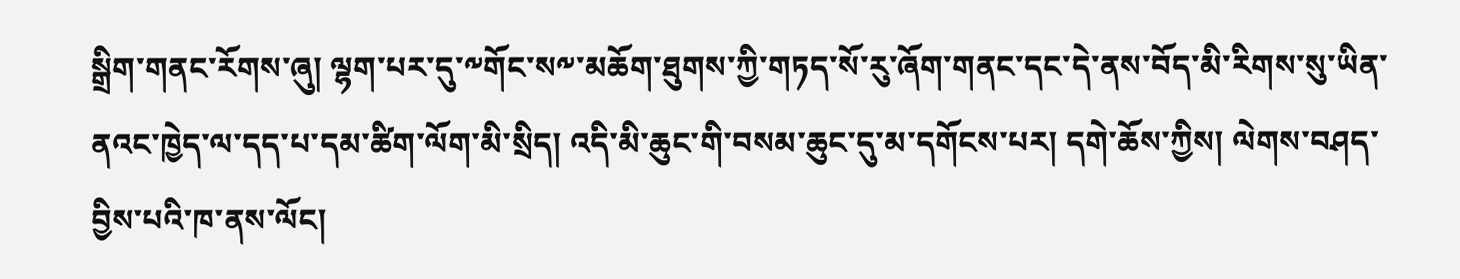སྒྲིག་གནང་རོགས་ཞུ། ལྷག་པར་དུ་༸གོང་ས༸་མཆོག་ཐུགས་ཀྱི་གཏད་སོ་རུ་ཞོག་གནང་དང་དེ་ནས་བོད་མི་རིགས་སུ་ཡིན་ནའང་ཁྱེད་ལ་དད་པ་དམ་ཚིག་ལོག་མི་སྲིད། འདི་མི་ཆུང་གི་བསམ་ཆུང་དུ་མ་དགོངས་པར། དགེ་ཆོས་ཀྱིས། ལེགས་བཤད་བྱིས་པའི་ཁ་ནས་ལོང།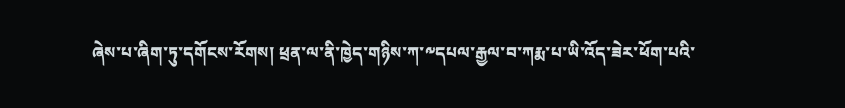ཞེས་པ་ཞིག་ཏུ་དགོངས་རོགས། ཕྲན་ལ་ནི་ཁྱེད་གཉིས་ཀ་༸དཔལ་རྒྱལ་བ་ཀརྨ་པ་ཡི་འོད་ཟེར་ཕོག་པའི་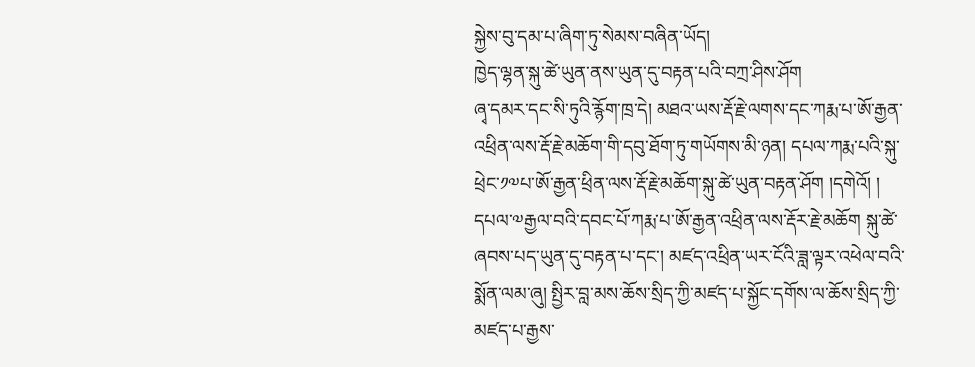སྐྱེས་བུ་དམ་པ་ཞིག་ཏུ་སེམས་བཞིན་ཡོད།
ཁྱེད་ལྷན་སྐུ་ཚེ་ཡུན་ནས་ཡུན་དུ་བརྟན་པའི་བཀྲ་ཤིས་ཤོག
ཞྭ་དམར་དང་སི་ཏུའི་རྙོག་ཁྲ་དེ། མཐའ་ཡས་རྡོ་རྗེ་ལགས་དང་ཀརྨ་པ་ཨོ་རྒྱན་འཕྲིན་ལས་རྡོ་རྗེ་མཆོག་གི་དབུ་ཐོག་ཏུ་གཡོགས་མི་ཉན། དཔལ་ཀརྨ་པའི་སྐུ་ཕྲེང་༡༧པ་ཨོ་རྒྱན་ཕྲིན་ལས་རྡོ་རྗེ་མཆོག་སྐུ་ཚེ་ཡུན་བརྟན་ཤོག །དགེའོ། །
དཔལ་༧རྒྱལ་བའི་དབང་པོ་ཀརྨ་པ་ཨོ་རྒྱན་འཕྲིན་ལས་རྡོར་རྗེ་མཆོག སྐུ་ཚེ་ཞབས་པད་ཡུན་དུ་བརྟན་པ་དང་། མཛད་འཕྲིན་ཡར་ངོའི་ཟླ་ལྟར་འཕེལ་བའི་སྨོན་ལམ་ཞུ། སྤྱིར་བླ་མས་ཆོས་སྲིད་ཀྱི་མཛད་པ་སྐྱོང་དགོས་ལ་ཆོས་སྲིད་ཀྱི་མཛད་པ་རྒྱས་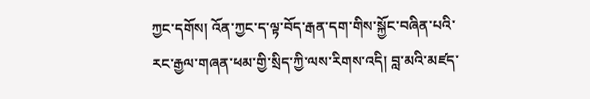ཀྱང་དགོས། འོན་ཀྱང་ད་ལྟ་བོད་རྒན་དག་གིས་སྐྱོང་བཞིན་པའི་རང་རྒྱལ་གཞན་ཕམ་གྱི་སྲིད་ཀྱི་ལས་རིགས་འདི། བླ་མའི་མཛད་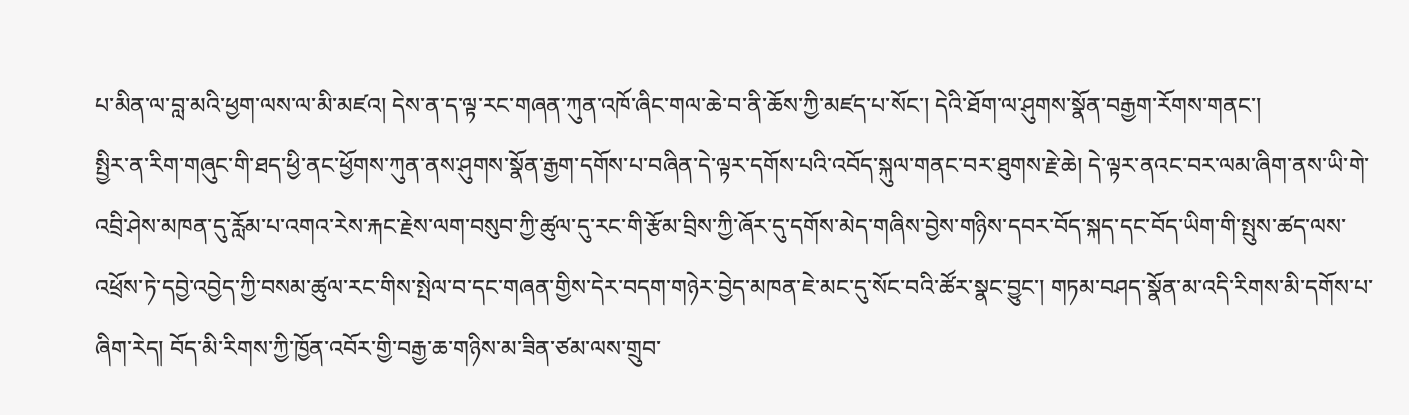པ་མིན་ལ་བླ་མའི་ཕྱག་ལས་ལ་མི་མཛའ། དེས་ན་ད་ལྟ་རང་གཞན་ཀུན་འཁོ་ཞིང་གལ་ཆེ་བ་ནི་ཆོས་ཀྱི་མཛད་པ་སོང་། དེའི་ཐོག་ལ་ཤུགས་སྣོན་བརྒྱག་རོགས་གནང་།
སྤྱིར་ན་རིག་གཞུང་གི་ཐད་ཕྱི་ནང་ཕྱོགས་ཀུན་ནས་ཤུགས་སྣོན་རྒྱག་དགོས་པ་བཞིན་དེ་ལྟར་དགོས་པའི་འབོད་སྐུལ་གནང་བར་ཐུགས་རྗེ་ཆེ། དེ་ལྟར་ནའང་བར་ལམ་ཞིག་ནས་ཡི་གེ་འབྲི་ཤེས་མཁན་དུ་རློམ་པ་འགའ་རེས་རྐང་རྗེས་ལག་བསུབ་ཀྱི་ཚུལ་དུ་རང་གི་རྩོམ་བྲིས་ཀྱི་ཞོར་དུ་དགོས་མེད་གཞིས་བྱེས་གཉིས་དབར་བོད་སྐད་དང་བོད་ཡིག་གི་སྤུས་ཚད་ལས་འཕྲོས་ཏེ་དབྱེ་འབྱེད་ཀྱི་བསམ་ཚུལ་རང་གིས་སྤེལ་བ་དང་གཞན་གྱིས་དེར་བདག་གཉེར་བྱེད་མཁན་ཇེ་མང་དུ་སོང་བའི་ཚོར་སྣང་བྱུང་། གཏམ་བཤད་སྣོན་མ་འདི་རིགས་མི་དགོས་པ་ཞིག་རེད། བོད་མི་རིགས་ཀྱི་ཁྱོན་འབོར་གྱི་བརྒྱ་ཆ་གཉིས་མ་ཟིན་ཙམ་ལས་གྲུབ་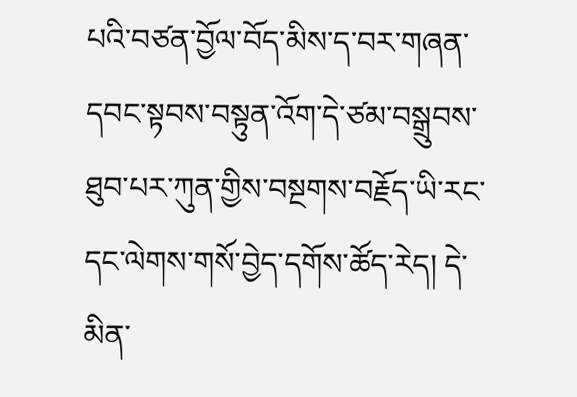པའི་བཙན་བྱོལ་བོད་མིས་ད་བར་གཞན་དབང་སྟབས་བསྟུན་འོག་དེ་ཙམ་བསྒྲུབས་ཐུབ་པར་ཀུན་གྱིས་བསྔགས་བརྗོད་ཡི་རང་དང་ལེགས་གསོ་བྱེད་དགོས་ཚོད་རེད། དེ་མིན་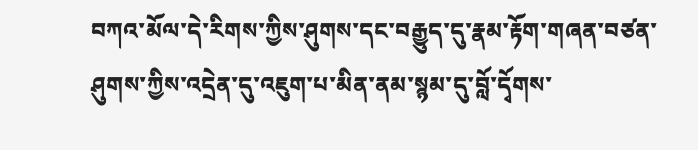བཀའ་མོལ་དེ་རིགས་ཀྱིས་ཤུགས་དང་བརྒྱུད་དུ་རྣམ་རྟོག་གཞན་བཙན་ཤུགས་ཀྱིས་འདྲེན་དུ་འཇུག་པ་མིན་ནམ་སྙམ་དུ་བློ་དྭོགས་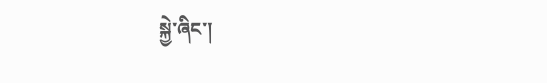སྐྱེ་ཞིང་།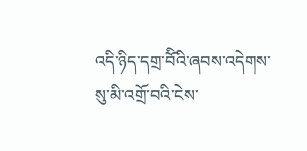འདི་ཉིད་དགྲ་བོིའི་ཞབས་འདེགས་སུ་མི་འགྲོ་བའི་ངེས་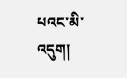པའང་མི་འདུག།